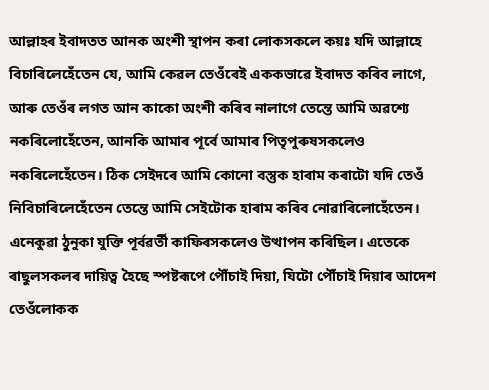আল্লাহৰ ইবাদতত আনক অংশী স্থাপন কৰা লোকসকলে কয়ঃ যদি আল্লাহে বিচাৰিলেহেঁতেন যে, আমি কেৱল তেওঁৰেই এককভাৱে ইবাদত কৰিব লাগে, আৰু তেওঁৰ লগত আন কাকো অংশী কৰিব নালাগে তেন্তে আমি অৱশ্যে নকৰিলোহেঁতেন, আনকি আমাৰ পূৰ্বে আমাৰ পিতৃপুৰুষসকলেও নকৰিলেহেঁতেন। ঠিক সেইদৰে আমি কোনো বস্তুক হাৰাম কৰাটো যদি তেওঁ নিবিচাৰিলেহেঁতেন তেন্তে আমি সেইটোক হাৰাম কৰিব নোৱাৰিলোহেঁতেন। এনেকুৱা ঠুনুকা যুক্তি পূৰ্বৱৰ্তী কাফিৰসকলেও উত্থাপন কৰিছিল। এতেকে ৰাছুলসকলৰ দায়িত্ব হৈছে স্পষ্টৰূপে পৌঁচাই দিয়া, যিটো পৌঁচাই দিয়াৰ আদেশ তেওঁলোকক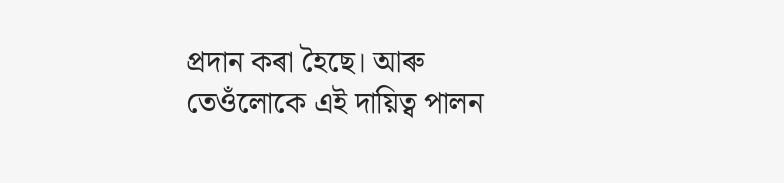প্ৰদান কৰা হৈছে। আৰু তেওঁলোকে এই দায়িত্ব পালন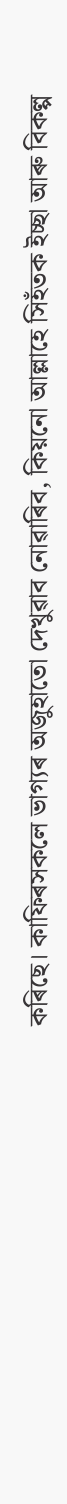কৰিছে। কাফিৰসকলে ভাগ্যৰ অজুহাতো দেখুৱাব নোৱাৰিব, কিয়নো আল্লাহে সিহঁতক ইচ্ছা আৰু বিকল্প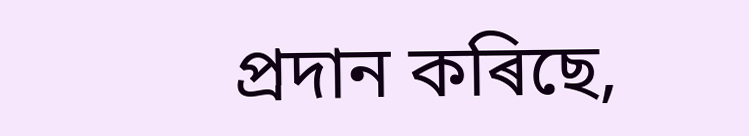প্ৰদান কৰিছে,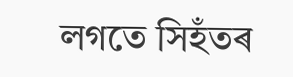লগতে সিহঁতৰ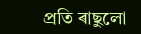প্ৰতি ৰাছুলো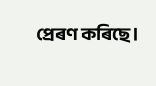প্ৰেৰণ কৰিছে।